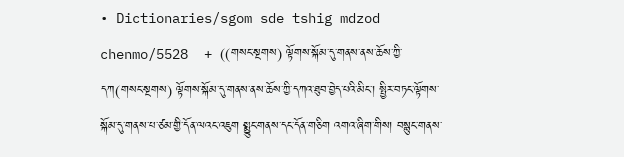• Dictionaries/sgom sde tshig mdzod chenmo/5528  + ((གསང་སྔགས) ལྟོགས་སྐོམ་དུ་གནས་ནས་ཆོས་ཀྱི་དཀ(གསང་སྔགས) ལྟོགས་སྐོམ་དུ་གནས་ནས་ཆོས་ཀྱི་དཀའ་ཐུབ་བྱེད་པའི་མིང་། སྤྱིར་བཏང་ལྟོགས་སྐོམ་དུ་གནས་པ་ཙམ་གྱི་དོན་ལའང་འཇུག སྨྱུང་གནས་དང་དོན་གཅིག འགའ་ཞིག་གིས། བསྙུང་གནས་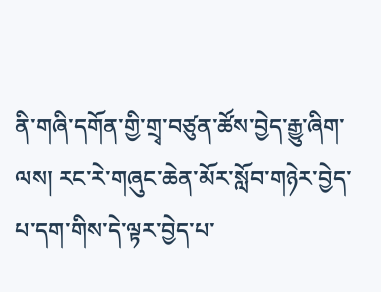ནི་གཞི་དགོན་གྱི་གྲྭ་བཙུན་ཚོས་བྱེད་རྒྱུ་ཞིག་ལས། རང་རེ་གཞུང་ཆེན་མོར་སློབ་གཉེར་བྱེད་པ་དག་གིས་དེ་ལྟར་བྱེད་པ་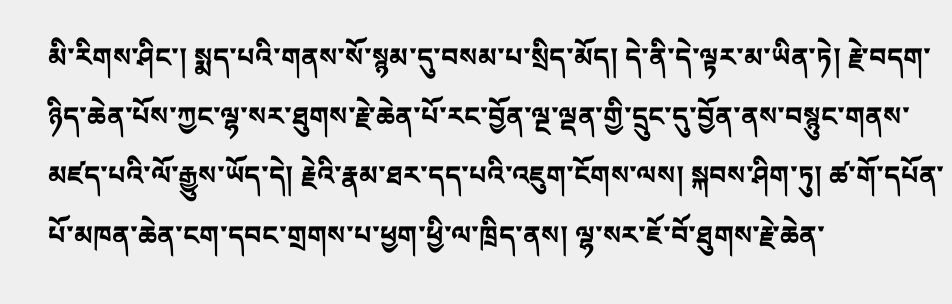མི་རིགས་ཤིང་། སྨད་པའི་གནས་སོ་སྙམ་དུ་བསམ་པ་སྲིད་མོད། དེ་ནི་དེ་ལྟར་མ་ཡིན་ཏེ། རྗེ་བདག་ཉིད་ཆེན་པོས་ཀྱང་ལྷ་སར་ཐུགས་རྗེ་ཆེན་པོ་རང་བྱོན་ལྔ་ལྡན་གྱི་དྲུང་དུ་བྱོན་ནས་བསྙུང་གནས་མཛད་པའི་ལོ་རྒྱུས་ཡོད་དེ། རྗེའི་རྣམ་ཐར་དད་པའི་འཇུག་ངོགས་ལས། སྐབས་ཤིག་ཏུ། ཚ་གོ་དཔོན་པོ་མཁན་ཆེན་ངག་དབང་གྲགས་པ་ཕྱག་ཕྱི་ལ་ཁྲིད་ནས། ལྷ་སར་ཇོ་བོ་ཐུགས་རྗེ་ཆེན་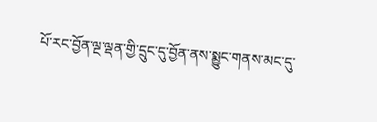པོ་རང་བྱོན་ལྔ་ལྡན་གྱི་དྲུང་དུ་བྱོན་ནས་སྨྱུང་གནས་མང་དུ་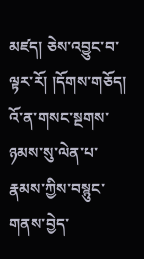མཛད། ཅེས་འབྱུང་བ་ལྟར་རོ། །དོགས་གཅོད། འོ་ན་གསང་སྔགས་ཉམས་སུ་ལེན་པ་རྣམས་ཀྱིས་བསྙུང་གནས་བྱེད་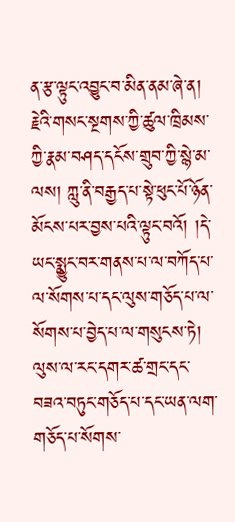ན་རྩ་ལྟུང་འབྱུང་བ་མིན་ནམ་ཞེ་ན། རྗེའི་གསང་སྔགས་ཀྱི་ཚུལ་ཁྲིམས་ཀྱི་རྣམ་བཤད་དངོས་གྲུབ་ཀྱི་སྙེ་མ་ལས། ཀླུ་ནི་བརྒྱད་པ་སྟེ་ཕུང་པོ་ཉོན་མོངས་པར་བྱས་པའི་ལྟུང་བའོ། །དེ་ཡང་སྨྱུང་བར་གནས་པ་ལ་བཀོད་པ་ལ་སོགས་པ་དང་ལུས་གཅོད་པ་ལ་སོགས་པ་བྱེད་པ་ལ་གསུངས་ཏེ། ལུས་ལ་རང་དགར་ཚ་གྲང་དང་བཟའ་བཏུང་གཅོད་པ་དང་ཡན་ལག་གཅོད་པ་སོགས་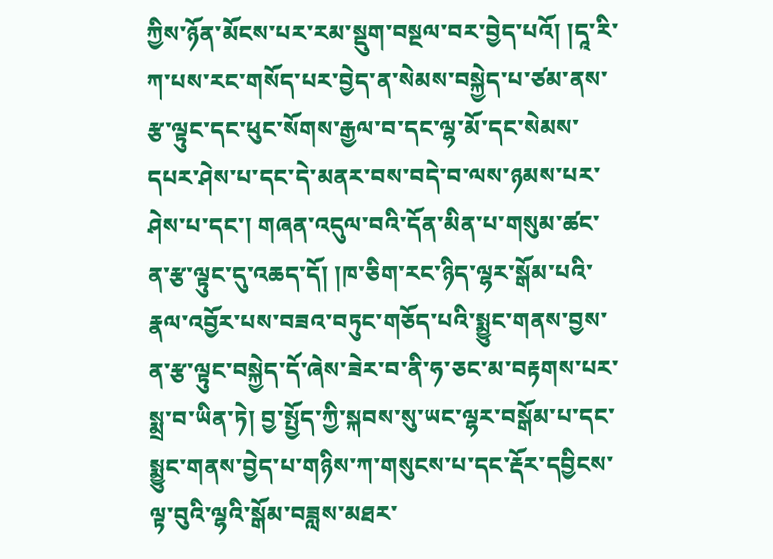ཀྱིས་ཉོན་མོངས་པར་རམ་སྡུག་བསྔལ་བར་བྱེད་པའོ། །དཱ་རི་ཀ་པས་རང་གསོད་པར་བྱེད་ན་སེམས་བསྐྱེད་པ་ཙམ་ནས་རྩ་ལྟུང་དང་ཕུང་སོགས་རྒྱལ་བ་དང་ལྷ་མོ་དང་སེམས་དཔར་ཤེས་པ་དང་དེ་མནར་བས་བདེ་བ་ལས་ཉམས་པར་ཤེས་པ་དང་། གཞན་འདུལ་བའི་དོན་མིན་པ་གསུམ་ཚང་ན་རྩ་ལྟུང་དུ་འཆད་དོ། །ཁ་ཅིག་རང་ཉིད་ལྷར་སྒོམ་པའི་རྣལ་འབྱོར་པས་བཟའ་བཏུང་གཅོད་པའི་སྨྱུང་གནས་བྱས་ན་རྩ་ལྟུང་བསྐྱེད་དོ་ཞེས་ཟེར་བ་ནི་ཧ་ཅང་མ་བརྟགས་པར་སྨྲ་བ་ཡིན་ཏེ། བྱ་སྤྱོད་ཀྱི་སྐབས་སུ་ཡང་ལྷར་བསྒོམ་པ་དང་སྨྱུང་གནས་བྱེད་པ་གཉིས་ཀ་གསུངས་པ་དང་རྡོར་དབྱིངས་ལྟ་བུའི་ལྷའི་སྒོམ་བཟླས་མཐར་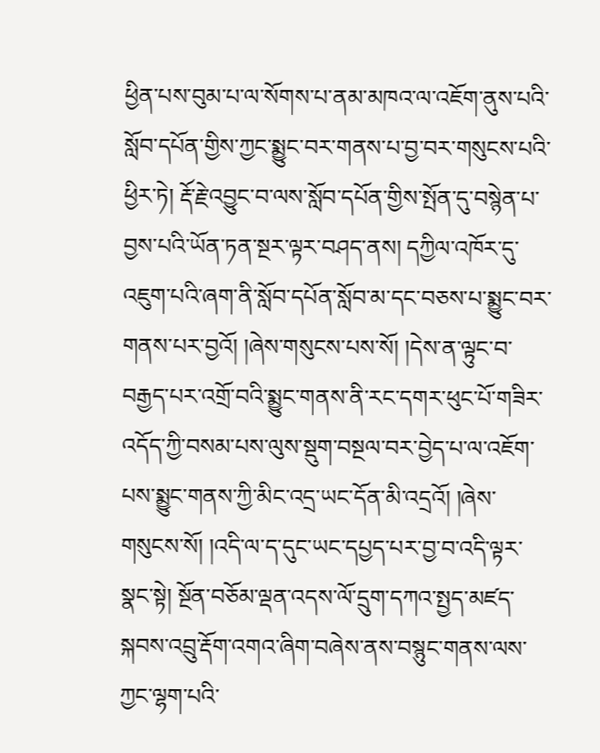ཕྱིན་པས་བུམ་པ་ལ་སོགས་པ་ནམ་མཁའ་ལ་འཇོག་ནུས་པའི་སློབ་དཔོན་གྱིས་ཀྱང་སྨྱུང་བར་གནས་པ་བྱ་བར་གསུངས་པའི་ཕྱིར་ཏེ། རྡོ་རྗེ་འབྱུང་བ་ལས་སློབ་དཔོན་གྱིས་སྤོན་དུ་བསྙེན་པ་བྱས་པའི་ཡོན་ཏན་སྔར་ལྟར་བཤད་ནས། དཀྱིལ་འཁོར་དུ་འཇུག་པའི་ཞག་ནི་སློབ་དཔོན་སློབ་མ་དང་བཅས་པ་སྨྱུང་བར་གནས་པར་བྱའོ། །ཞེས་གསུངས་པས་སོ། །དེས་ན་ལྟུང་བ་བརྒྱད་པར་འགྲོ་བའི་སྨྱུང་གནས་ནི་རང་དགར་ཕུང་པོ་གཟིར་འདོད་ཀྱི་བསམ་པས་ལུས་སྡུག་བསྔལ་བར་བྱེད་པ་ལ་འཇོག་པས་སྨྱུང་གནས་ཀྱི་མིང་འདྲ་ཡང་དོན་མི་འདྲའོ། །ཞེས་གསུངས་སོ། །འདི་ལ་ད་དུང་ཡང་དཔྱད་པར་བྱ་བ་འདི་ལྟར་སྣང་སྟེ། སྔོན་བཅོམ་ལྡན་འདས་ལོ་དྲུག་དཀའ་སྤྱད་མཛད་སྐབས་འབྲུ་རྡོག་འགའ་ཞིག་བཞེས་ནས་བསྙུང་གནས་ལས་ཀྱང་ལྷག་པའི་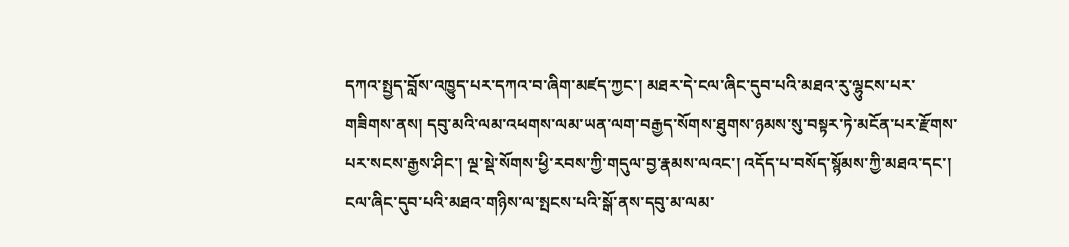དཀའ་སྤྱད་བློས་འཁྱུད་པར་དཀའ་བ་ཞིག་མཛད་ཀྱང་། མཐར་དེ་ངལ་ཞིང་དུབ་པའི་མཐའ་རུ་ལྷུངས་པར་གཟིགས་ནས། དབུ་མའི་ལམ་འཕགས་ལམ་ཡན་ལག་བརྒྱད་སོགས་ཐུགས་ཉམས་སུ་བསྟར་ཏེ་མངོན་པར་རྫོགས་པར་སངས་རྒྱས་ཤིང་། ལྔ་སྡེ་སོགས་ཕྱི་རབས་ཀྱི་གདུལ་བྱ་རྣམས་ལའང་། འདོད་པ་བསོད་སྙོམས་ཀྱི་མཐའ་དང་། ངལ་ཞིང་དུབ་པའི་མཐའ་གཉིས་ལ་སྤངས་པའི་སྒོ་ནས་དབུ་མ་ལམ་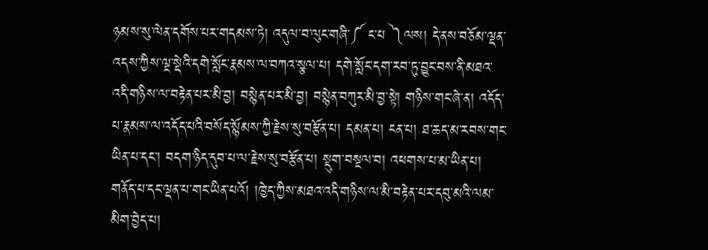ཉམས་སུ་ལེན་དགོས་པར་གདམས་ཏེ། འདུལ་བ་ལུང་གཞི་༼ ང་པ ༽ལས། དེ་ནས་བཅོམ་ལྡན་འདས་ཀྱིས་ལྔ་སྡེའི་དགེ་སློང་རྣམས་ལ་བཀའ་སྩལ་པ། དགེ་སློང་དག་རབ་ཏུ་བྱུང་བས་ནི་མཐའ་འདི་གཉིས་ལ་བརྟེན་པར་མི་བྱ། བསྙེན་པར་མི་བྱ། བསྙེན་བཀུར་མི་བྱ་སྟེ། གཉིས་གང་ཞེ་ན། འདོད་པ་རྣམས་ལ་འདོད་པའི་བསོད་སྙོམས་ཀྱི་རྗེས་སུ་བརྩོན་པ། དམན་པ། ངན་པ། ཐ་ཆད་མ་རབས་གང་ཡིན་པ་དང་། བདག་ཉིད་དུབ་པ་ལ་རྗེས་སུ་བརྩོན་པ། སྡུག་བསྔལ་བ། འཕགས་པ་མ་ཡིན་པ། གནོད་པ་དང་ལྡན་པ་གང་ཡིན་པའོ། །ཁྱེད་ཀྱིས་མཐའ་འདི་གཉིས་ལ་མི་བརྟེན་པར་དབུ་མའི་ལམ་མིག་བྱེད་པ།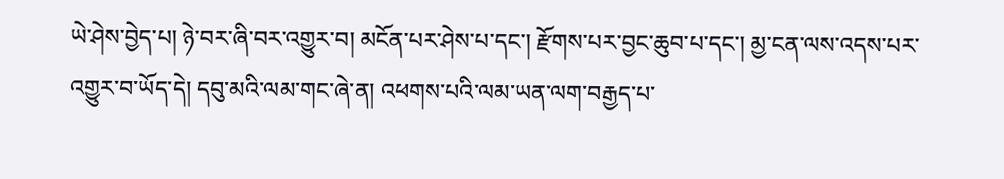ཡེ་ཤེས་བྱེད་པ། ཉེ་བར་ཞི་བར་འགྱུར་བ། མངོན་པར་ཤེས་པ་དང་། རྫོགས་པར་བྱང་ཆུབ་པ་དང་། མྱ་ངན་ལས་འདས་པར་འགྱུར་བ་ཡོད་དེ། དབུ་མའི་ལམ་གང་ཞེ་ན། འཕགས་པའི་ལམ་ཡན་ལག་བརྒྱད་པ་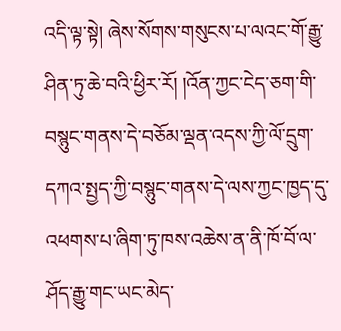འདི་ལྟ་སྟེ། ཞེས་སོགས་གསུངས་པ་ལའང་གོ་རྒྱུ་ཤིན་ཏུ་ཆེ་བའི་ཕྱིར་རོ། །འོན་ཀྱང་ངེད་ཅག་གི་བསྙུང་གནས་དེ་བཅོམ་ལྡན་འདས་ཀྱི་ལོ་དྲུག་དཀའ་སྤྱད་ཀྱི་བསྙུང་གནས་དེ་ལས་ཀྱང་ཁྱད་དུ་འཕགས་པ་ཞིག་ཏུ་ཁས་འཆེས་ན་ནི་ཁོ་བོ་ལ་ཤོད་རྒྱུ་གང་ཡང་མེད་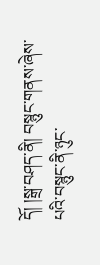དོ། །སྒྲ་བཤད་ནི། བསྙུང་གནས་ཞེས་པའི་བསྙུང་ནི་ཉུང་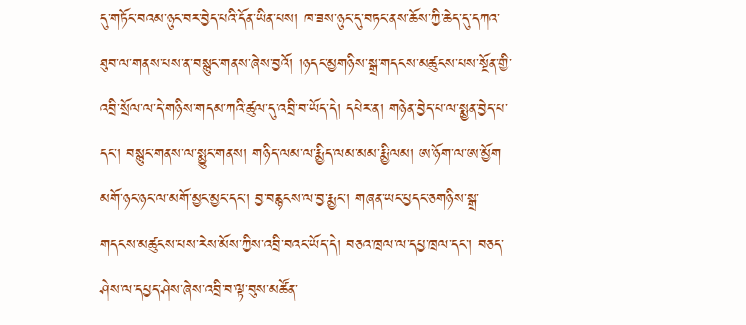དུ་གཏོང་བའམ་ཉུང་བར་བྱེད་པའི་དོན་ཡིན་པས། ཁ་ཟས་ཉུང་དུ་བཏང་ནས་ཆོས་ཀྱི་ཆེད་དུ་དཀའ་ཐུབ་ལ་གནས་པས་ན་བསྙུང་གནས་ཞེས་བྱའོ། །ཉདང་མྱགཉིས་སྒྲ་གདངས་མཚུངས་པས་སྔོན་གྱི་འབྲི་སྲོལ་ལ་དེ་གཉིས་གདམ་ཀའི་ཚུལ་དུ་འབྲི་བ་ཡོད་དེ། དཔེར་ན། གཉེན་བྱེད་པ་ལ་སྨྱན་བྱེད་པ་དང་། བསྙུང་གནས་ལ་སྨྱུང་གནས། གཉིད་ལམ་ལ་རྨྱིད་ལམ་མམ་རྨྱི་ལམ། ཨ་ཉོག་ལ་ཨ་མྱོག མགོ་ཉང་ཉང་ལ་མགོ་མྱང་མྱང་དང་། བྱ་བརྙངས་ལ་བྱ་རྨྱང་། གཞན་ཡང་པྱདང་ཅགཉིས་སྒྲ་གདངས་མཚུངས་པས་རེས་མོས་ཀྱིས་འབྲི་བའང་ཡོད་དེ། བཅའ་ཁྲལ་ལ་དཔྱ་ཁྲལ་དང་། བཅད་ཤེས་ལ་དཔྱད་ཤེས་ཞེས་འབྲི་བ་ལྟ་བུས་མཚོན་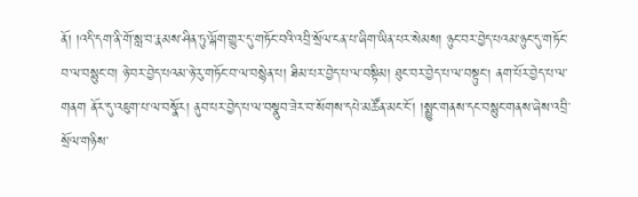ནོ། །འདི་དག་ནི་གོ་སླ་བ་རྣམས་ཤིན་ཏུ་ལྐོག་གྱུར་དུ་གཏོང་བའི་འབྲི་སྲོལ་ངན་པ་ཞིག་ཡིན་པར་སེམས། ཉུང་བར་བྱེད་པའམ་ཉུང་དུ་གཏོང་བ་ལ་བསྙུང་བ། ཉེ་བར་བྱེད་པའམ་ཉེ་རུ་གཏོང་བ་ལ་བསྙེན་པ། ཐིམ་པར་བྱེད་པ་ལ་བསྟིམ། ཐུང་བར་བྱེད་པ་ལ་བསྟུང། ནག་པོར་བྱེད་པ་ལ་གནག ནོར་དུ་འཇུག་པ་ལ་བསྣོར། ནུབ་པར་བྱེད་པ་ལ་བསྣུབ་ཟེར་བ་སོགས་དཔེ་མཚོན་མང་ངོ་། །སྨྱུང་གནས་དང་བསྙུང་གནས་ཞེས་འབྲི་སྲོལ་གཉིས་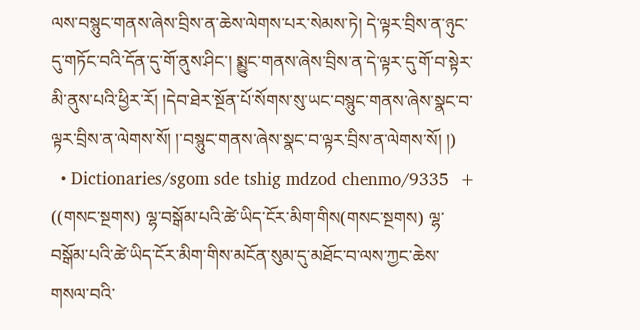ལས་བསྙུང་གནས་ཞེས་བྲིས་ན་ཆེས་ལེགས་པར་སེམས་ཏེ། དེ་ལྟར་བྲིས་ན་ཉུང་དུ་གཏོང་བའི་དོན་དུ་གོ་ནུས་ཤིང་། སྨྱུང་གནས་ཞེས་བྲིས་ན་དེ་ལྟར་དུ་གོ་བ་སྟེར་མི་ནུས་པའི་ཕྱིར་རོ། །དེབ་ཐེར་སྔོན་པོ་སོགས་སུ་ཡང་བསྙུང་གནས་ཞེས་སྣང་བ་ལྟར་བྲིས་ན་ལེགས་སོ། །་བསྙུང་གནས་ཞེས་སྣང་བ་ལྟར་བྲིས་ན་ལེགས་སོ། །)
  • Dictionaries/sgom sde tshig mdzod chenmo/9335  + ((གསང་སྔགས) ལྷ་བསྒོམ་པའི་ཚེ་ཡིད་ངོར་མིག་གིས(གསང་སྔགས) ལྷ་བསྒོམ་པའི་ཚེ་ཡིད་ངོར་མིག་གིས་མངོན་སུམ་དུ་མཐོང་བ་ལས་ཀྱང་ཆེས་གསལ་བའི་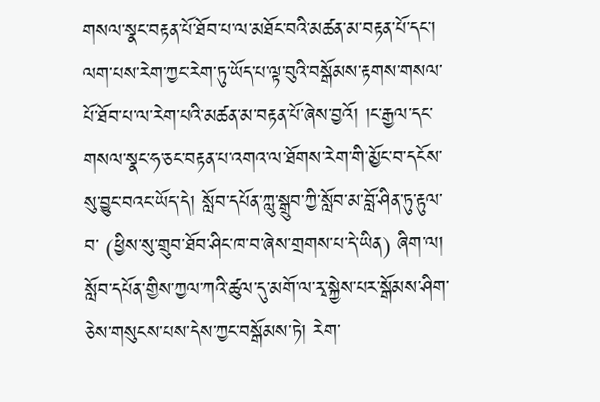གསལ་སྣང་བརྟན་པོ་ཐོབ་པ་ལ་མཐོང་བའི་མཚན་མ་བརྟན་པོ་དང་། ལག་པས་རེག་ཀྱང་རེག་ཏུ་ཡོད་པ་ལྟ་བུའི་བསྒོམས་རྟགས་གསལ་པོ་ཐོབ་པ་ལ་རེག་པའི་མཚན་མ་བརྟན་པོ་ཞེས་བྱའོ། །ང་རྒྱལ་དང་གསལ་སྣང་ཧ་ཅང་བརྟན་པ་འགའ་ལ་ཐོགས་རེག་གི་མྱོང་བ་དངོས་སུ་བྱུང་བའང་ཡོད་དེ། སློབ་དཔོན་ཀླུ་སྒྲུབ་ཀྱི་སློབ་མ་བློ་ཤིན་ཏུ་རྟུལ་བ་ (ཕྱིས་སུ་གྲུབ་ཐོབ་ཤིང་ཁ་བ་ཞེས་གྲགས་པ་དེ་ཡིན) ཞིག་ལ། སློབ་དཔོན་གྱིས་ཀྱལ་ཀའི་ཚུལ་དུ་མགོ་ལ་རྭ་སྐྱེས་པར་སྒོམས་ཤིག་ཅེས་གསུངས་པས་དེས་ཀྱང་བསྒོམས་ཏེ། རེག་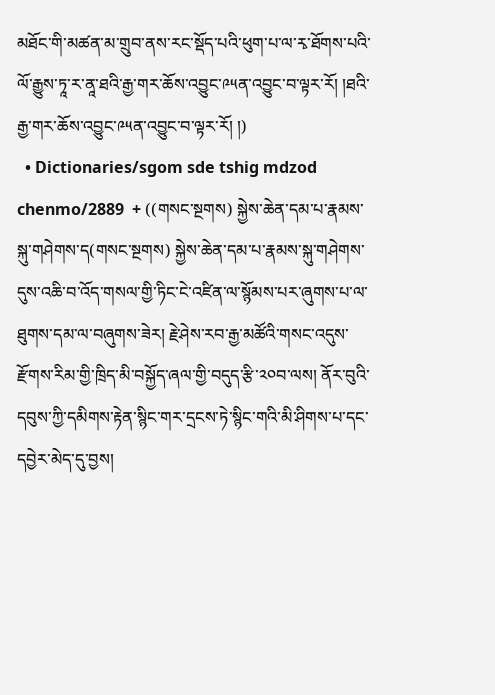མཐོང་གི་མཚན་མ་གྲུབ་ནས་རང་སྡོད་པའི་ཕུག་པ་ལ་རྭ་ཐོགས་པའི་ལོ་རྒྱུས་ཏཱ་ར་ནཱ་ཐའི་རྒྱ་གར་ཆོས་འབྱུང་༩༥ན་འབྱུང་བ་ལྟར་རོ། །ཐའི་རྒྱ་གར་ཆོས་འབྱུང་༩༥ན་འབྱུང་བ་ལྟར་རོ། །)
  • Dictionaries/sgom sde tshig mdzod chenmo/2889  + ((གསང་སྔགས) སྐྱེས་ཆེན་དམ་པ་རྣམས་སྐུ་གཤེགས་ད(གསང་སྔགས) སྐྱེས་ཆེན་དམ་པ་རྣམས་སྐུ་གཤེགས་དུས་འཆི་བ་འོད་གསལ་གྱི་ཏིང་ངེ་འཛིན་ལ་སྙོམས་པར་ཞུགས་པ་ལ་ཐུགས་དམ་ལ་བཞུགས་ཟེར། རྗེ་ཤེས་རབ་རྒྱ་མཚོའི་གསང་འདུས་རྫོགས་རིམ་གྱི་ཁྲིད་མི་བསྐྱོད་ཞལ་གྱི་བདུད་རྩི་༢༠བ་ལས། ནོར་བུའི་དབུས་ཀྱི་དམིགས་རྟེན་སྙིང་གར་དྲངས་ཏེ་སྙིང་གའི་མི་ཤིགས་པ་དང་དབྱེར་མེད་དུ་བྱས།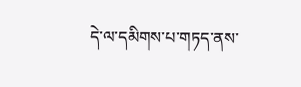དེ་ལ་དམིགས་པ་གཏད་ནས་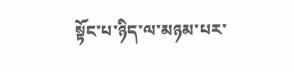སྟོང་པ་ཉིད་ལ་མཉམ་པར་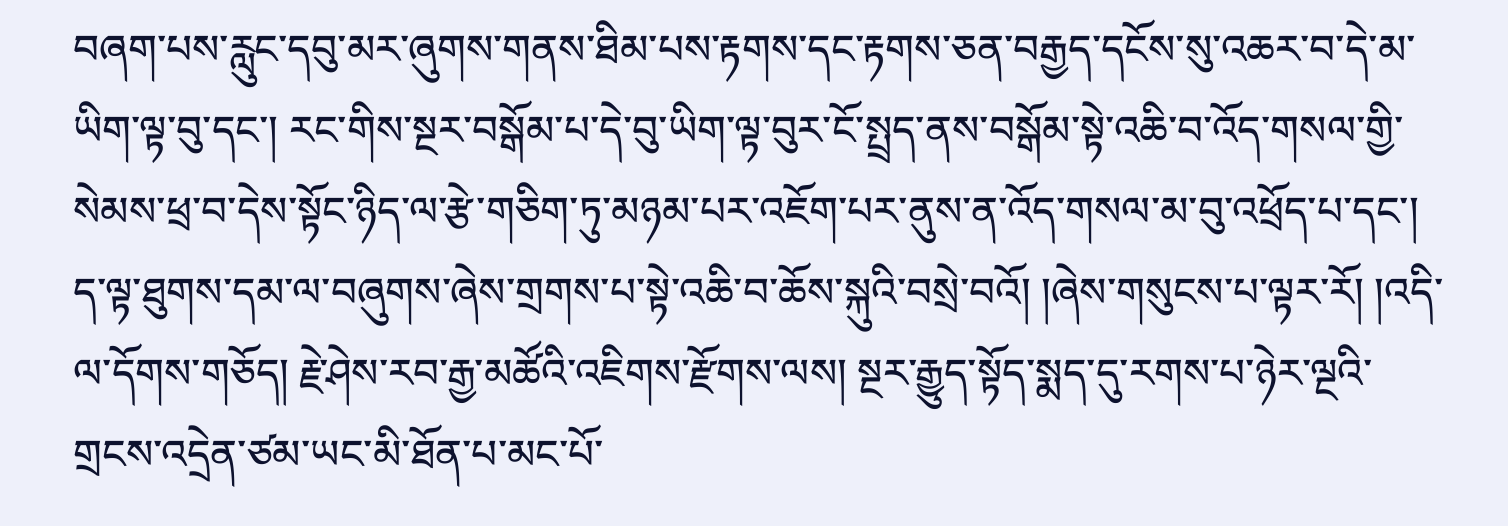བཞག་པས་རླུང་དབུ་མར་ཞུགས་གནས་ཐིམ་པས་རྟགས་དང་རྟགས་ཅན་བརྒྱད་དངོས་སུ་འཆར་བ་དེ་མ་ཡིག་ལྟ་བུ་དང་། རང་གིས་སྔར་བསྒོམ་པ་དེ་བུ་ཡིག་ལྟ་བུར་ངོ་སྤྲད་ནས་བསྒོམ་སྟེ་འཆི་བ་འོད་གསལ་གྱི་སེམས་ཕྲ་བ་དེས་སྟོང་ཉིད་ལ་རྩེ་གཅིག་ཏུ་མཉམ་པར་འཇོག་པར་ནུས་ན་འོད་གསལ་མ་བུ་འཕྲོད་པ་དང་། ད་ལྟ་ཐུགས་དམ་ལ་བཞུགས་ཞེས་གྲགས་པ་སྟེ་འཆི་བ་ཆོས་སྐུའི་བསྲེ་བའོ། །ཞེས་གསུངས་པ་ལྟར་རོ། །འདི་ལ་དོགས་གཅོད། རྗེ་ཤེས་རབ་རྒྱ་མཚོའི་འཇིགས་རྫོགས་ལས། སྔར་རྒྱུད་སྟོད་སྨད་དུ་རགས་པ་ཉེར་ལྔའི་གྲངས་འདྲེན་ཙམ་ཡང་མི་ཐོན་པ་མང་པོ་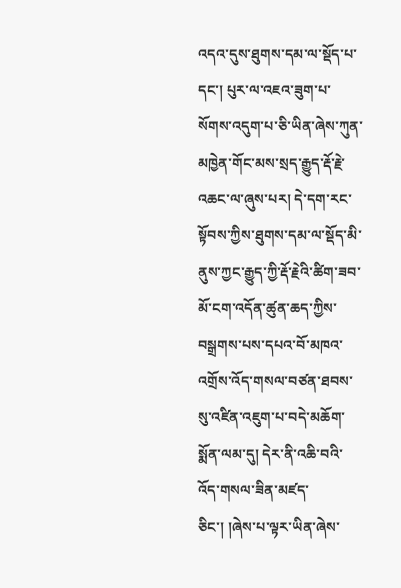འདའ་དུས་ཐུགས་དམ་ལ་སྡོད་པ་དང་། པུར་ལ་འཇའ་ཟུག་པ་སོགས་འདུག་པ་ཅི་ཡིན་ཞེས་ཀུན་མཁྱེན་གོང་མས་སྲད་རྒྱུད་རྡོ་རྗེ་འཆང་ལ་ཞུས་པར། དེ་དག་རང་སྟོབས་ཀྱིས་ཐུགས་དམ་ལ་སྡོད་མི་ནུས་ཀྱང་རྒྱུད་ཀྱི་རྡོ་རྗེའི་ཚིག་ཟབ་མོ་ངག་འདོན་ཚུན་ཆད་ཀྱིས་བསྒྲགས་པས་དཔའ་བོ་མཁའ་འགྲོས་འོད་གསལ་བཙན་ཐབས་སུ་འཛིན་འཇུག་པ་བདེ་མཆོག་སྨོན་ལམ་དུ། དེར་ནི་འཆི་བའི་འོད་གསལ་ཟིན་མཛད་ཅིང་། །ཞེས་པ་ལྟར་ཡིན་ཞེས་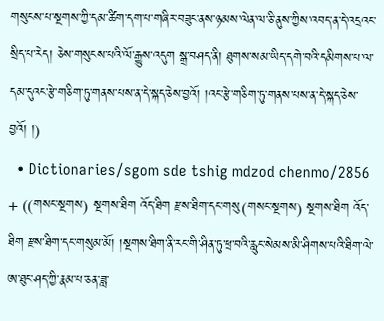གསུངས་པ་སྔགས་ཀྱི་དམ་ཚིག་དག་པ་གཞིར་བཟུང་ནས་ཉམས་ལེན་ལ་ཅི་ནུས་ཀྱིས་འབད་ན་དེ་འདྲའང་སྲིད་པ་རེད། ཅེས་གསུངས་པའི་ལོ་རྒྱུས་འདུག སྒྲ་བཤད་ནི། ཐུགས་སམ་ཡིད་དགེ་བའི་དམིགས་པ་ལ་དམ་དུའང་རྩེ་གཅིག་ཏུ་གནས་པས་ན་དེ་སྐད་ཅེས་བྱའོ། །འང་རྩེ་གཅིག་ཏུ་གནས་པས་ན་དེ་སྐད་ཅེས་བྱའོ། །)
  • Dictionaries/sgom sde tshig mdzod chenmo/2856  + ((གསང་སྔགས) སྔགས་ཐིག འོད་ཐིག རྫས་ཐིག་དང་གསུ(གསང་སྔགས) སྔགས་ཐིག འོད་ཐིག རྫས་ཐིག་དང་གསུམ་མོ། །སྔགས་ཐིག་ནི་རང་གི་ཤིན་ཏུ་ཕྲ་བའི་རླུང་སེམས་མི་ཤིགས་པའི་ཐིག་ལེ་ཨ་ཐུང་ཤད་ཀྱི་རྣམ་པ་ཅན་ཟླ་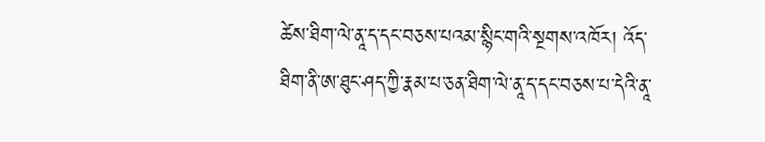ཚེས་ཐིག་ལེ་ནཱ་ད་དང་བཅས་པའམ་སྙིང་གའི་སྔགས་འཁོར། འོད་ཐིག་ནི་ཨ་ཐུང་ཤད་ཀྱི་རྣམ་པ་ཅན་ཐིག་ལེ་ནཱ་ད་དང་བཅས་པ་དེའི་ནཱ་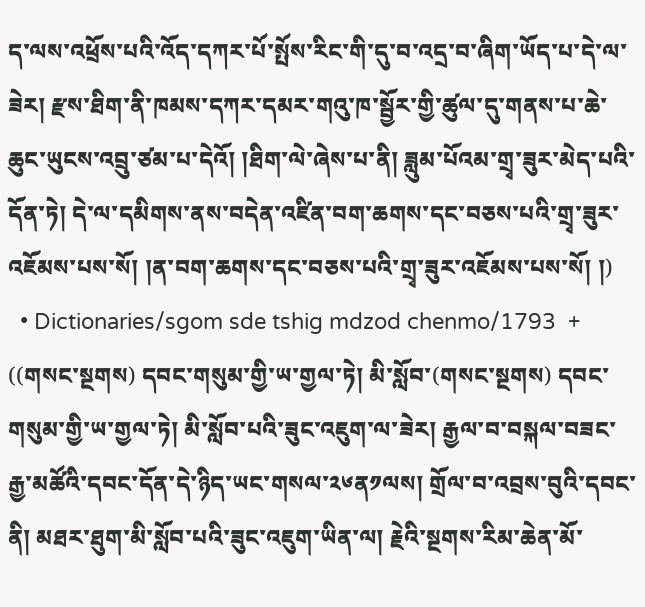ད་ལས་འཕྲོས་པའི་འོད་དཀར་པོ་སྤོས་རིང་གི་དུ་བ་འདྲ་བ་ཞིག་ཡོད་པ་དེ་ལ་ཟེར། རྫས་ཐིག་ནི་ཁམས་དཀར་དམར་གའུ་ཁ་སྦྱོར་གྱི་ཚུལ་དུ་གནས་པ་ཆེ་ཆུང་ཡུངས་འབྲུ་ཙམ་པ་དེའོ། །ཐིག་ལེ་ཞེས་པ་ནི། ཟླུམ་པོའམ་གྲྭ་ཟུར་མེད་པའི་དོན་ཏེ། དེ་ལ་དམིགས་ནས་བདེན་འཛིན་བག་ཆགས་དང་བཅས་པའི་གྲྭ་ཟུར་འཇོམས་པས་སོ། །ན་བག་ཆགས་དང་བཅས་པའི་གྲྭ་ཟུར་འཇོམས་པས་སོ། །)
  • Dictionaries/sgom sde tshig mdzod chenmo/1793  + ((གསང་སྔགས) དབང་གསུམ་གྱི་ཡ་གྱལ་ཏེ། མི་སློབ་(གསང་སྔགས) དབང་གསུམ་གྱི་ཡ་གྱལ་ཏེ། མི་སློབ་པའི་ཟུང་འཇུག་ལ་ཟེར། རྒྱལ་བ་བསྐལ་བཟང་རྒྱ་མཚོའི་དབང་དོན་དེ་ཉིད་ཡང་གསལ་༢༦ན༡ལས། གྲོལ་བ་འབྲས་བུའི་དབང་ནི། མཐར་ཐུག་མི་སློབ་པའི་ཟུང་འཇུག་ཡིན་ལ། རྗེའི་སྔགས་རིམ་ཆེན་མོ་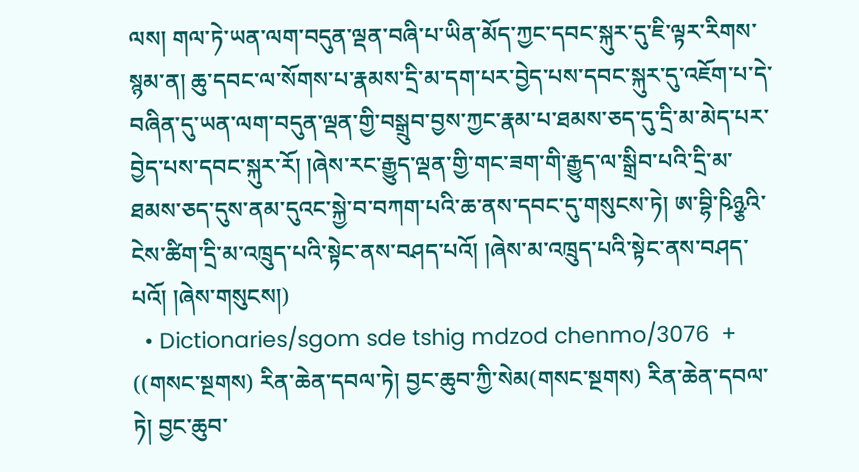ལས། གལ་ཏེ་ཡན་ལག་བདུན་ལྡན་བཞི་པ་ཡིན་མོད་ཀྱང་དབང་སྐུར་དུ་ཇི་ལྟར་རིགས་སྙམ་ན། ཆུ་དབང་ལ་སོགས་པ་རྣམས་དྲི་མ་དག་པར་བྱེད་པས་དབང་སྐུར་དུ་འཇོག་པ་དེ་བཞིན་དུ་ཡན་ལག་བདུན་ལྡན་གྱི་བསྒྲུབ་བྱས་ཀྱང་རྣམ་པ་ཐམས་ཅད་དུ་དྲི་མ་མེད་པར་བྱེད་པས་དབང་སྐུར་རོ། །ཞེས་རང་རྒྱུད་ལྡན་གྱི་གང་ཟག་གི་རྒྱུད་ལ་སྒྲིབ་པའི་དྲི་མ་ཐམས་ཅད་དུས་ནམ་དུའང་སྐྱེ་བ་བཀག་པའི་ཆ་ནས་དབང་དུ་གསུངས་ཏེ། ཨ་བྷི་ཥིཉྩའི་ངེས་ཚིག་དྲི་མ་འཁྲུད་པའི་སྟེང་ནས་བཤད་པའོ། །ཞེས་མ་འཁྲུད་པའི་སྟེང་ནས་བཤད་པའོ། །ཞེས་གསུངས།)
  • Dictionaries/sgom sde tshig mdzod chenmo/3076  + ((གསང་སྔགས) རིན་ཆེན་དབལ་ཏེ། བྱང་ཆུབ་ཀྱི་སེམ(གསང་སྔགས) རིན་ཆེན་དབལ་ཏེ། བྱང་ཆུབ་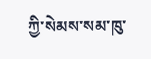ཀྱི་སེམས་སམ་ཁུ་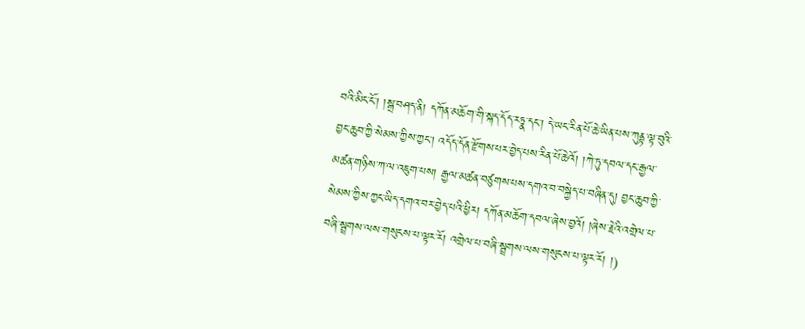བའི་མིང་ངོ་། །སྒྲ་བཤད་ནི། དཀོན་མཆོག་གི་སྐད་དོད་རཏྣ་དང་། དེ་ཡང་རིན་པོ་ཆེ་ཡིན་པས་ཀུནྟ་ལྟ་བུའི་བྱང་ཆུབ་ཀྱི་སེམས་ཀྱིས་ཀྱང་། འདོད་དོན་རྫོགས་པར་བྱེད་པས་རིན་པོ་ཆེའོ། །ཀེ་ཏུ་དབལ་དང་རྒྱལ་མཚན་གཉིས་ཀ་ལ་འཇུག་པས། རྒྱལ་མཚན་བཙུགས་པས་དགའ་བ་བསྐྱེད་པ་བཞིན་དུ། བྱང་ཆུབ་ཀྱི་སེམས་ཀྱིས་ཀྱང་ཡིད་དགའ་བར་བྱེད་པའི་ཕྱིར། དཀོན་མཆོག་དབལ་ཞེས་བྱའོ། །ཞེས་རྗེའི་འགྲེལ་པ་བཞི་སྦྲགས་ལས་གསུངས་པ་ལྟར་རོ། འགྲེལ་པ་བཞི་སྦྲགས་ལས་གསུངས་པ་ལྟར་རོ། །)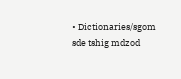• Dictionaries/sgom sde tshig mdzod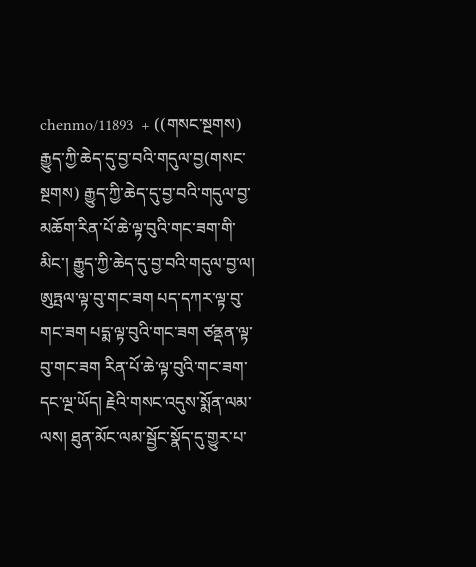chenmo/11893  + ((གསང་སྔགས) རྒྱུད་ཀྱི་ཆེད་དུ་བྱ་བའི་གདུལ་བྱ(གསང་སྔགས) རྒྱུད་ཀྱི་ཆེད་དུ་བྱ་བའི་གདུལ་བྱ་མཆོག་རིན་པོ་ཆེ་ལྟ་བུའི་གང་ཟག་གི་མིང་། རྒྱུད་ཀྱི་ཆེད་དུ་བྱ་བའི་གདུལ་བྱ་ལ། ཨུཏྤལ་ལྟ་བུ་གང་ཟག པད་དཀར་ལྟ་བུ་གང་ཟག པདྨ་ལྟ་བུའི་གང་ཟག ཙནྡན་ལྟ་བུ་གང་ཟག རིན་པོ་ཆེ་ལྟ་བུའི་གང་ཟག་དང་ལྔ་ཡོད། རྗེའི་གསང་འདུས་སྨོན་ལམ་ལས། ཐུན་མོང་ལམ་སྦྱོང་སྣོད་དུ་གྱུར་པ་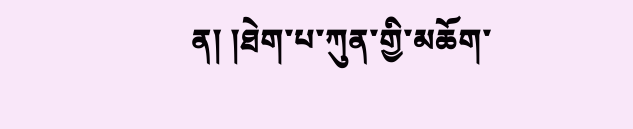ན། །ཐེག་པ་ཀུན་གྱི་མཆོག་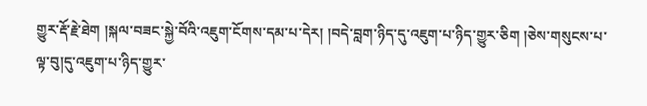གྱུར་རྡོ་རྗེ་ཐེག །སྐལ་བཟང་སྐྱེ་བོའི་འཇུག་ངོགས་དམ་པ་དེར། །བདེ་བླག་ཉིད་དུ་འཇུག་པ་ཉིད་གྱུར་ཅིག །ཅེས་གསུངས་པ་ལྟ་བུ།དུ་འཇུག་པ་ཉིད་གྱུར་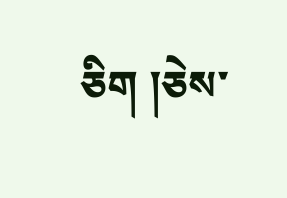ཅིག །ཅེས་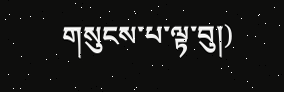གསུངས་པ་ལྟ་བུ།)